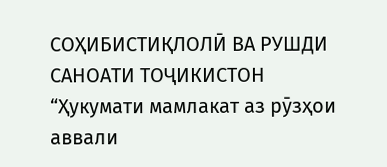СОҲИБИСТИҚЛОЛӢ ВА РУШДИ САНОАТИ ТОҶИКИСТОН
“Ҳукумати мамлакат аз рӯзҳои аввали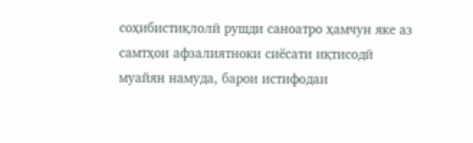соҳибистиқлолӣ рушди саноатро ҳамчун яке аз самтҳои афзалиятноки сиёсати иқтисодӣ муайян намуда, барои истифодаи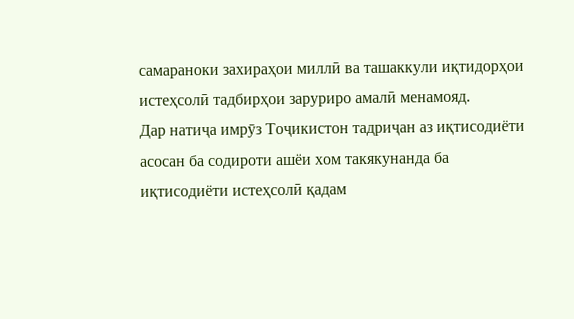самараноки захираҳои миллӣ ва ташаккули иқтидорҳои истеҳсолӣ тадбирҳои заруриро амалӣ менамояд.
Дар натиҷа имрӯз Тоҷикистон тадриҷан аз иқтисодиёти асосан ба содироти ашёи хом такякунанда ба иқтисодиёти истеҳсолӣ қадам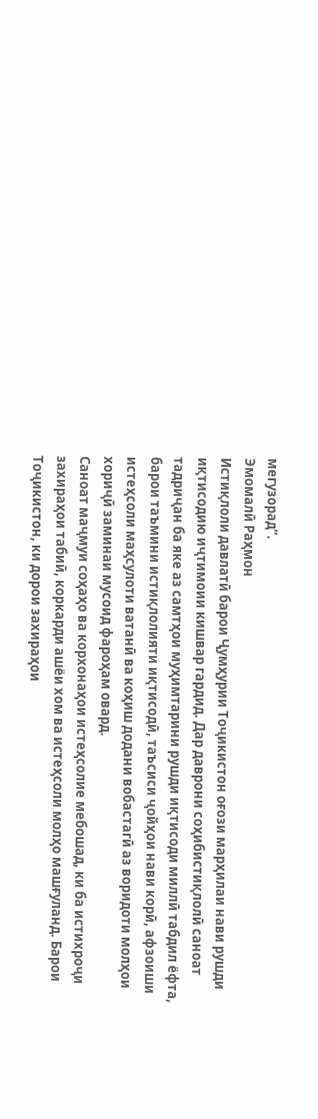мегузорад”.
Эмомалӣ Раҳмон
Истиқлоли давлатӣ барои Ҷумҳурии Тоҷикистон оғози марҳилаи нави рушди иқтисодию иҷтимоии кишвар гардид. Дар даврони соҳибистиқлолӣ саноат тадриҷан ба яке аз самтҳои муҳимтарини рушди иқтисоди миллӣ табдил ёфта, барои таъмини истиқлолияти иқтисодӣ, таъсиси ҷойҳои нави корӣ, афзоиши истеҳсоли маҳсулоти ватанӣ ва коҳиш додани вобастагӣ аз воридоти молҳои хориҷӣ заминаи мусоид фароҳам овард.
Саноат маҷмуи соҳаҳо ва корхонаҳои истеҳсолие мебошад, ки ба истихроҷи захираҳои табиӣ, коркарди ашёи хом ва истеҳсоли молҳо машғуланд. Барои Тоҷикистон, ки дорои захираҳои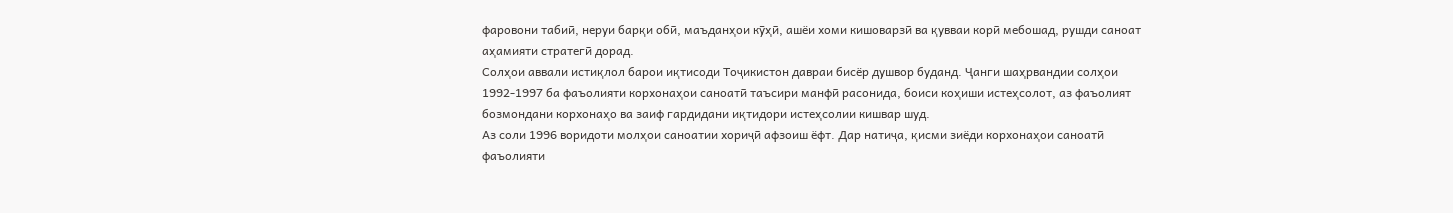фаровони табиӣ, неруи барқи обӣ, маъданҳои кӯҳӣ, ашёи хоми кишоварзӣ ва қувваи корӣ мебошад, рушди саноат аҳамияти стратегӣ дорад.
Солҳои аввали истиқлол барои иқтисоди Тоҷикистон давраи бисёр душвор буданд. Ҷанги шаҳрвандии солҳои 1992-1997 ба фаъолияти корхонаҳои саноатӣ таъсири манфӣ расонида, боиси коҳиши истеҳсолот, аз фаъолият бозмондани корхонаҳо ва заиф гардидани иқтидори истеҳсолии кишвар шуд.
Аз соли 1996 воридоти молҳои саноатии хориҷӣ афзоиш ёфт. Дар натиҷа, қисми зиёди корхонаҳои саноатӣ фаъолияти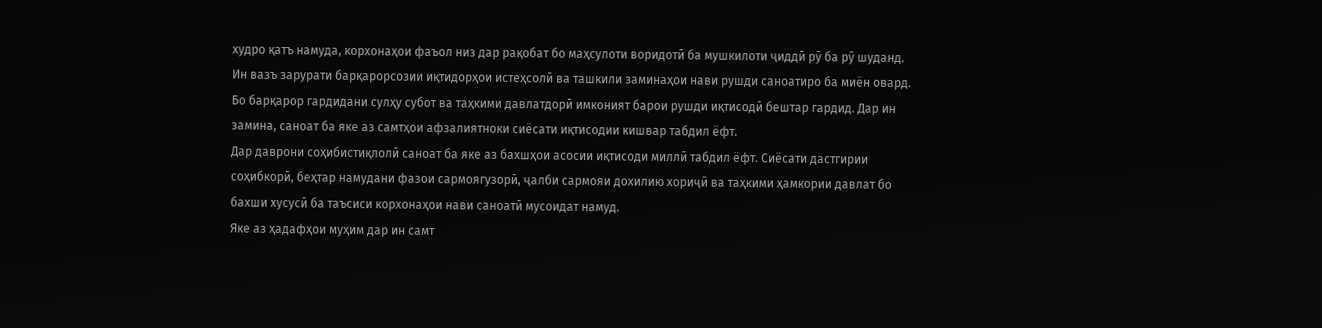худро қатъ намуда, корхонаҳои фаъол низ дар рақобат бо маҳсулоти воридотӣ ба мушкилоти ҷиддӣ рӯ ба рӯ шуданд. Ин вазъ зарурати барқарорсозии иқтидорҳои истеҳсолӣ ва ташкили заминаҳои нави рушди саноатиро ба миён овард.
Бо барқарор гардидани сулҳу субот ва таҳкими давлатдорӣ имконият барои рушди иқтисодӣ бештар гардид. Дар ин замина, саноат ба яке аз самтҳои афзалиятноки сиёсати иқтисодии кишвар табдил ёфт.
Дар даврони соҳибистиқлолӣ саноат ба яке аз бахшҳои асосии иқтисоди миллӣ табдил ёфт. Сиёсати дастгирии соҳибкорӣ, беҳтар намудани фазои сармоягузорӣ, ҷалби сармояи дохилию хориҷӣ ва таҳкими ҳамкории давлат бо бахши хусусӣ ба таъсиси корхонаҳои нави саноатӣ мусоидат намуд.
Яке аз ҳадафҳои муҳим дар ин самт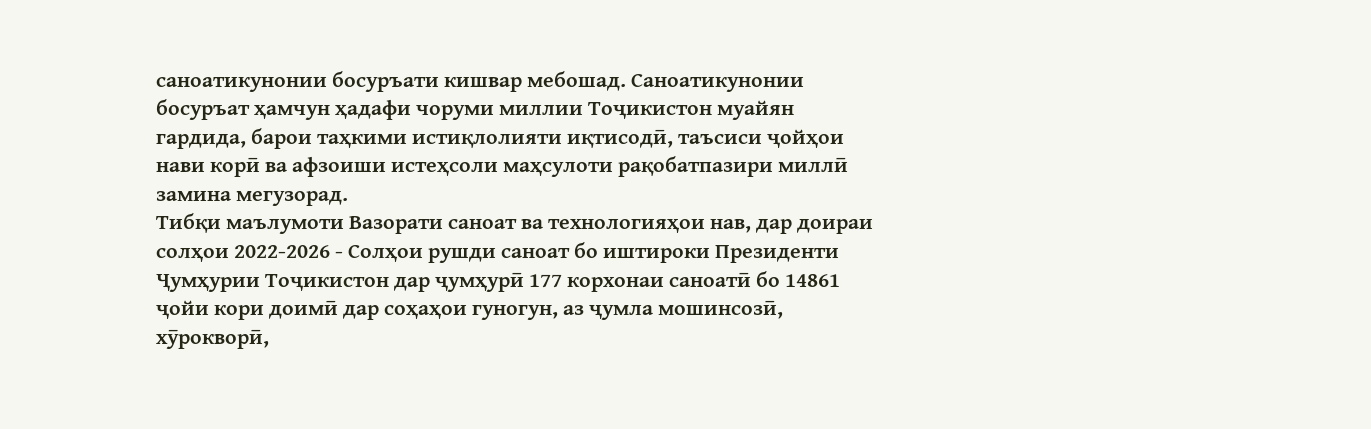саноатикунонии босуръати кишвар мебошад. Саноатикунонии босуръат ҳамчун ҳадафи чоруми миллии Тоҷикистон муайян гардида, барои таҳкими истиқлолияти иқтисодӣ, таъсиси ҷойҳои нави корӣ ва афзоиши истеҳсоли маҳсулоти рақобатпазири миллӣ замина мегузорад.
Тибқи маълумоти Вазорати саноат ва технологияҳои нав, дар доираи солҳои 2022-2026 - Солҳои рушди саноат бо иштироки Президенти Ҷумҳурии Тоҷикистон дар ҷумҳурӣ 177 корхонаи саноатӣ бо 14861 ҷойи кори доимӣ дар соҳаҳои гуногун, аз ҷумла мошинсозӣ, хӯрокворӣ,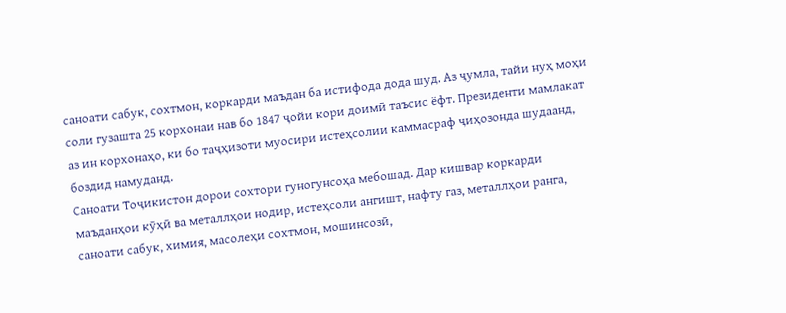саноати сабук, сохтмон, коркарди маъдан ба истифода дода шуд. Аз ҷумла, тайи нуҳ моҳи соли гузашта 25 корхонаи нав бо 1847 ҷойи кори доимӣ таъсис ёфт. Президенти мамлакат аз ин корхонаҳо, ки бо таҷҳизоти муосири истеҳсолии каммасраф ҷиҳозонда шудаанд, боздид намуданд.
Саноати Тоҷикистон дорои сохтори гуногунсоҳа мебошад. Дар кишвар коркарди маъданҳои кӯҳӣ ва металлҳои нодир, истеҳсоли ангишт, нафту газ, металлҳои ранга, саноати сабук, химия, масолеҳи сохтмон, мошинсозӣ,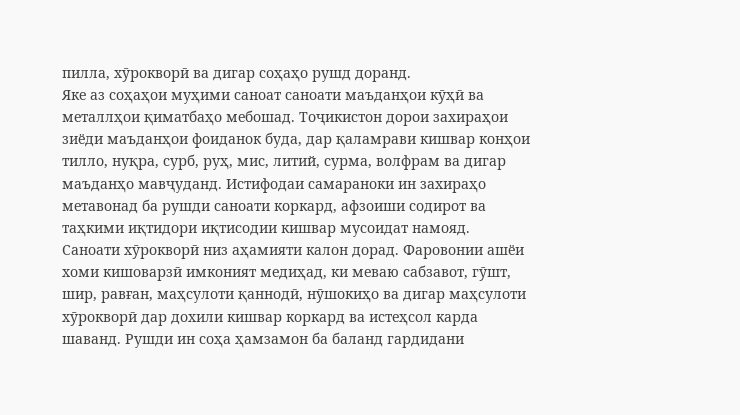пилла, хӯрокворӣ ва дигар соҳаҳо рушд доранд.
Яке аз соҳаҳои муҳими саноат саноати маъданҳои кӯҳӣ ва металлҳои қиматбаҳо мебошад. Тоҷикистон дорои захираҳои зиёди маъданҳои фоиданок буда, дар қаламрави кишвар конҳои тилло, нуқра, сурб, руҳ, мис, литий, сурма, волфрам ва дигар маъданҳо мавҷуданд. Истифодаи самараноки ин захираҳо метавонад ба рушди саноати коркард, афзоиши содирот ва таҳкими иқтидори иқтисодии кишвар мусоидат намояд.
Саноати хӯрокворӣ низ аҳамияти калон дорад. Фаровонии ашёи хоми кишоварзӣ имконият медиҳад, ки меваю сабзавот, гӯшт, шир, равған, маҳсулоти қаннодӣ, нӯшокиҳо ва дигар маҳсулоти хӯрокворӣ дар дохили кишвар коркард ва истеҳсол карда шаванд. Рушди ин соҳа ҳамзамон ба баланд гардидани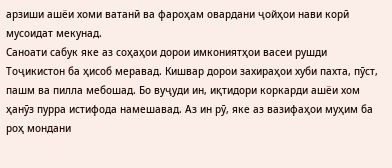арзиши ашёи хоми ватанӣ ва фароҳам овардани ҷойҳои нави корӣ мусоидат мекунад.
Саноати сабук яке аз соҳаҳои дорои имкониятҳои васеи рушди Тоҷикистон ба ҳисоб меравад. Кишвар дорои захираҳои хуби пахта, пӯст, пашм ва пилла мебошад. Бо вуҷуди ин, иқтидори коркарди ашёи хом ҳанӯз пурра истифода намешавад. Аз ин рӯ, яке аз вазифаҳои муҳим ба роҳ мондани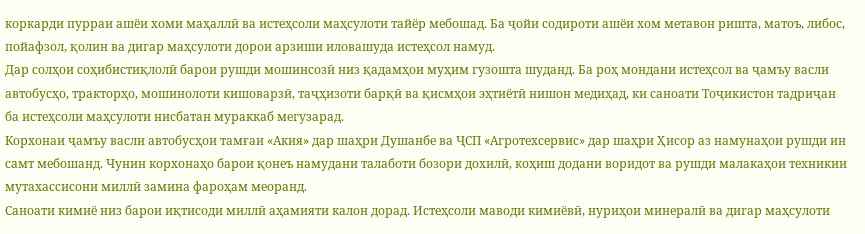коркарди пурраи ашёи хоми маҳаллӣ ва истеҳсоли маҳсулоти тайёр мебошад. Ба ҷойи содироти ашёи хом метавон ришта, матоъ, либос, пойафзол, қолин ва дигар маҳсулоти дорои арзиши иловашуда истеҳсол намуд.
Дар солҳои соҳибистиқлолӣ барои рушди мошинсозӣ низ қадамҳои муҳим гузошта шуданд. Ба роҳ мондани истеҳсол ва ҷамъу васли автобусҳо, тракторҳо, мошинолоти кишоварзӣ, таҷҳизоти барқӣ ва қисмҳои эҳтиётӣ нишон медиҳад, ки саноати Тоҷикистон тадриҷан ба истеҳсоли маҳсулоти нисбатан мураккаб мегузарад.
Корхонаи ҷамъу васли автобусҳои тамғаи «Акия» дар шаҳри Душанбе ва ҶСП «Агротехсервис» дар шаҳри Ҳисор аз намунаҳои рушди ин самт мебошанд. Чунин корхонаҳо барои қонеъ намудани талаботи бозори дохилӣ, коҳиш додани воридот ва рушди малакаҳои техникии мутахассисони миллӣ замина фароҳам меоранд.
Саноати кимиё низ барои иқтисоди миллӣ аҳамияти калон дорад. Истеҳсоли маводи кимиёвӣ, нуриҳои минералӣ ва дигар маҳсулоти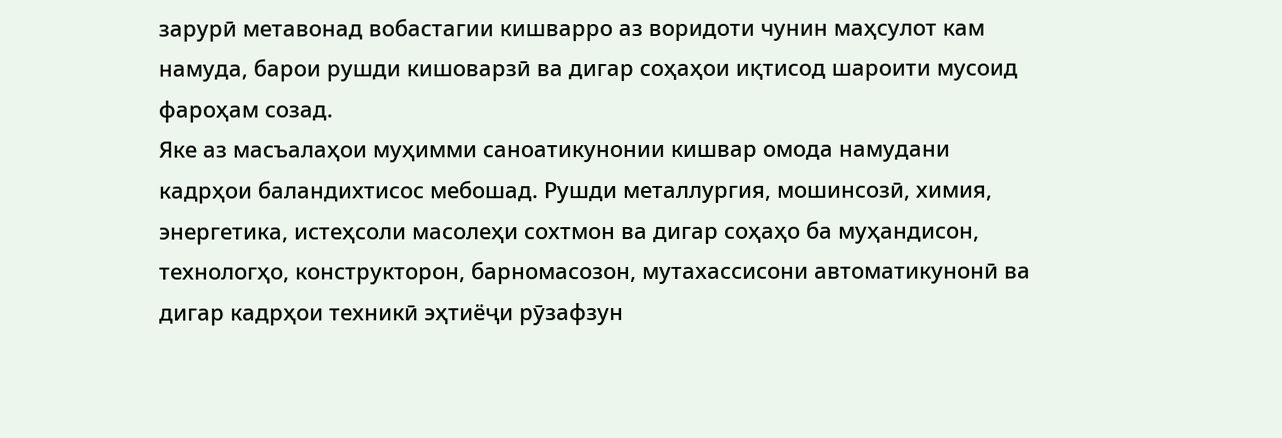зарурӣ метавонад вобастагии кишварро аз воридоти чунин маҳсулот кам намуда, барои рушди кишоварзӣ ва дигар соҳаҳои иқтисод шароити мусоид фароҳам созад.
Яке аз масъалаҳои муҳимми саноатикунонии кишвар омода намудани кадрҳои баландихтисос мебошад. Рушди металлургия, мошинсозӣ, химия, энергетика, истеҳсоли масолеҳи сохтмон ва дигар соҳаҳо ба муҳандисон, технологҳо, конструкторон, барномасозон, мутахассисони автоматикунонӣ ва дигар кадрҳои техникӣ эҳтиёҷи рӯзафзун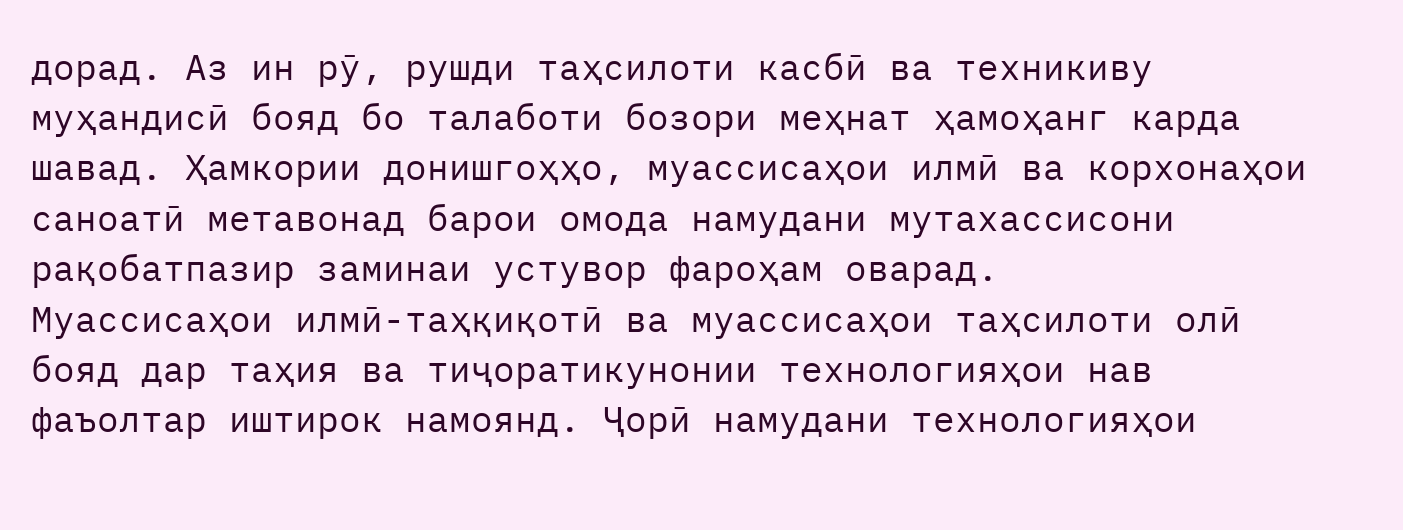дорад. Аз ин рӯ, рушди таҳсилоти касбӣ ва техникиву муҳандисӣ бояд бо талаботи бозори меҳнат ҳамоҳанг карда шавад. Ҳамкории донишгоҳҳо, муассисаҳои илмӣ ва корхонаҳои саноатӣ метавонад барои омода намудани мутахассисони рақобатпазир заминаи устувор фароҳам оварад.
Муассисаҳои илмӣ-таҳқиқотӣ ва муассисаҳои таҳсилоти олӣ бояд дар таҳия ва тиҷоратикунонии технологияҳои нав фаъолтар иштирок намоянд. Ҷорӣ намудани технологияҳои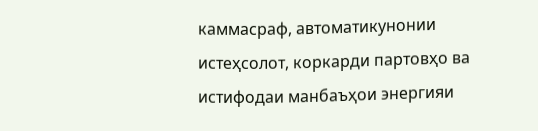каммасраф, автоматикунонии истеҳсолот, коркарди партовҳо ва истифодаи манбаъҳои энергияи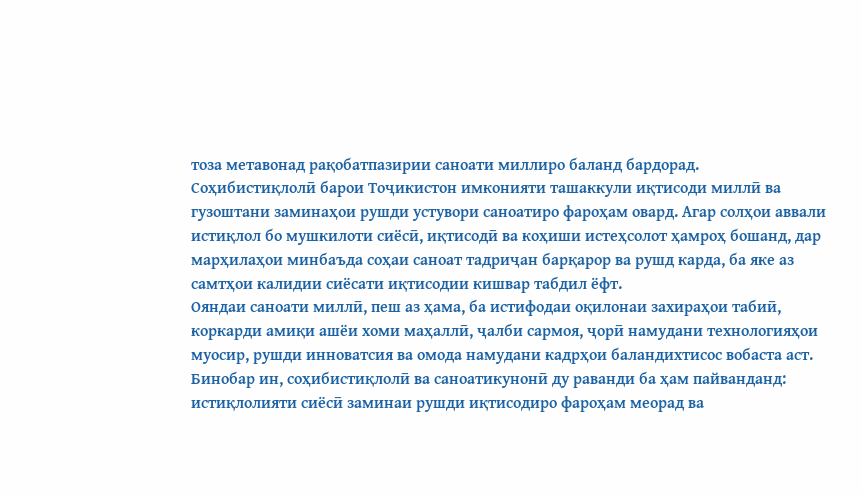тоза метавонад рақобатпазирии саноати миллиро баланд бардорад.
Соҳибистиқлолӣ барои Тоҷикистон имконияти ташаккули иқтисоди миллӣ ва гузоштани заминаҳои рушди устувори саноатиро фароҳам овард. Агар солҳои аввали истиқлол бо мушкилоти сиёсӣ, иқтисодӣ ва коҳиши истеҳсолот ҳамроҳ бошанд, дар марҳилаҳои минбаъда соҳаи саноат тадриҷан барқарор ва рушд карда, ба яке аз самтҳои калидии сиёсати иқтисодии кишвар табдил ёфт.
Ояндаи саноати миллӣ, пеш аз ҳама, ба истифодаи оқилонаи захираҳои табиӣ, коркарди амиқи ашёи хоми маҳаллӣ, ҷалби сармоя, ҷорӣ намудани технологияҳои муосир, рушди инноватсия ва омода намудани кадрҳои баландихтисос вобаста аст.
Бинобар ин, соҳибистиқлолӣ ва саноатикунонӣ ду раванди ба ҳам пайванданд: истиқлолияти сиёсӣ заминаи рушди иқтисодиро фароҳам меорад ва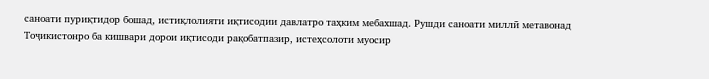саноати пуриқтидор бошад, истиқлолияти иқтисодии давлатро таҳким мебахшад. Рушди саноати миллӣ метавонад Тоҷикистонро ба кишвари дорои иқтисоди рақобатпазир, истеҳсолоти муосир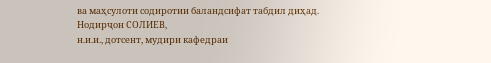ва маҳсулоти содиротии баландсифат табдил диҳад.
Нодирҷон СОЛИЕВ,
н.и.и., дотсент, мудири кафедраи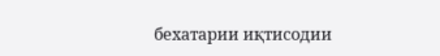бехатарии иқтисодии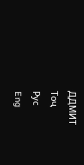ДДМИТ
Тоҷ
Рус
Eng